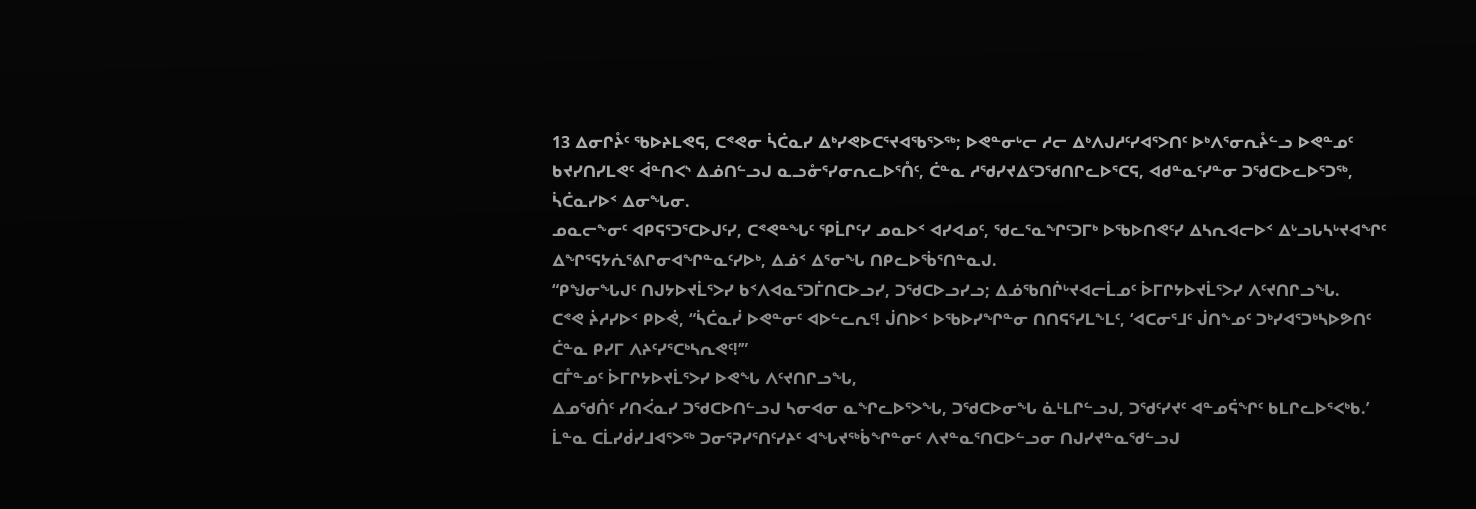13 ᐃᓂᒋᔧᑦ ᖃᐅᔨᒪᕙᕋ, ᑕᕝᕙᓂ ᓵᑖᓇᓯ ᐃᒃᓯᕙᐅᑕᕐᔪᐊᖃᕐᐳᖅ; ᐅᕙᓐᓂᒡᓕ ᓱᓕ ᐃᒃᐱᒍᓱᑦᓯᐊᕐᐳᑎᑦ ᐅᒃᐱᕐᓂᕆᔧᓪᓗ ᐅᕙᓐᓄᑦ ᑲᔪᓯᑎᓯᒪᕙᑦ ᐋᓐᑎᐸᔅ ᐃᓅᑎᓪᓗᒍ ᓇᓗᓁᕐᓯᓂᕆᓚᐅᕐᑍᑦ, ᑖᓐᓇ ᓱᖁᓯᔪᐃᑦᑐᖁᑎᒋᓚᐅᕐᑕᕋ, ᐊᑯᓐᓇᑦᓯᓐᓂ ᑐᖁᑕᐅᓚᐅᕐᑐᖅ, ᓵᑖᓇᓯᐅᑉ ᐃᓂᖓᓂ.
ᓄᓇᓕᖕᓂᑦ ᐊᑭᕋᕐᑐᕐᑕᐅᒍᑦᓯ, ᑕᕝᕙᓐᖓᑦ ᕿᒫᒋᑦᓯ ᓄᓇᐅᑉ ᐊᓯᐊᓄᑦ, ᖁᓚᕐᓇᖏᑦᑐᒥᒃ ᐅᖃᐅᑎᕙᑦᓯ ᐃᓴᕆᐊᓕᐅᑉ ᐃᒡᓗᒐᓴᒡᔪᐊᖏᑦ ᐃᖏᕐᕋᔭᕇᕐᕕᒋᓂᐊᖏᓐᓇᑦᓯᐅᒃ, ᐃᓅᑉ ᐃᕐᓂᖓ ᑎᑭᓚᐅᖄᕐᑎᓐᓇᒍ.
“ᑭᖑᓂᖓᒍᑦ ᑎᒍᔭᐅᔪᒫᕐᐳᓯ ᑲᑉᐱᐊᓇᕐᑐᒦᑎᑕᐅᓗᓯ, ᑐᖁᑕᐅᓗᓯᓗ; ᐃᓅᖃᑎᒌᒡᔪᐊᓕᒫᓄᑦ ᐆᒥᒋᔭᐅᔪᒫᕐᐳᓯ ᐱᑦᔪᑎᒋᓗᖓ.
ᑕᕝᕙ ᔩᓱᓯᐅᑉ ᑭᐅᕚ, “ᓵᑖᓇᓰ ᐅᕙᓐᓂᑦ ᐊᐅᓪᓚᕆᑦ! ᒎᑎᐅᑉ ᐅᖃᐅᓯᖏᓐᓂ ᑎᑎᕋᕐᓯᒪᖕᒪᑦ, ‘ᐊᑕᓂᕐᒧᑦ ᒎᑎᖕᓄᑦ ᑐᒃᓯᐊᕐᑐᒃᓴᐅᕗᑎᑦ ᑖᓐᓇ ᑭᓯᒥ ᐱᔨᑦᓯᕐᑕᒃᓴᕆᕙᑦ!’”
ᑕᒤᓐᓄᑦ ᐆᒥᒋᔭᐅᔪᒫᕐᐳᓯ ᐅᕙᖓ ᐱᑦᔪᑎᒋᓗᖓ,
ᐃᓄᖁᑏᑦ ᓯᑎᐹᓇᓯ ᑐᖁᑕᐅᑎᓪᓗᒍ ᓴᓂᐊᓂ ᓇᖏᓚᐅᕐᐳᖓ, ᑐᖁᑕᐅᓂᖓ ᓈᒻᒪᒋᓪᓗᒍ, ᑐᖁᑦᓯᔪᑦ ᐊᓐᓄᕌᖏᑦ ᑲᒪᒋᓚᐅᕐᐸᒃᑲ.’
ᒫᓐᓇ ᑕᒫᓯᑰᓯᒧᐊᕐᐳᖅ ᑐᓂᕐᕈᓯᕐᑎᑦᓯᔨᑦ ᐊᖓᔪᖅᑳᖏᓐᓂᑦ ᐱᔪᓐᓇᕐᑎᑕᐅᓪᓗᓂ ᑎᒍᓯᔪᓐᓇᖁᓪᓗᒍ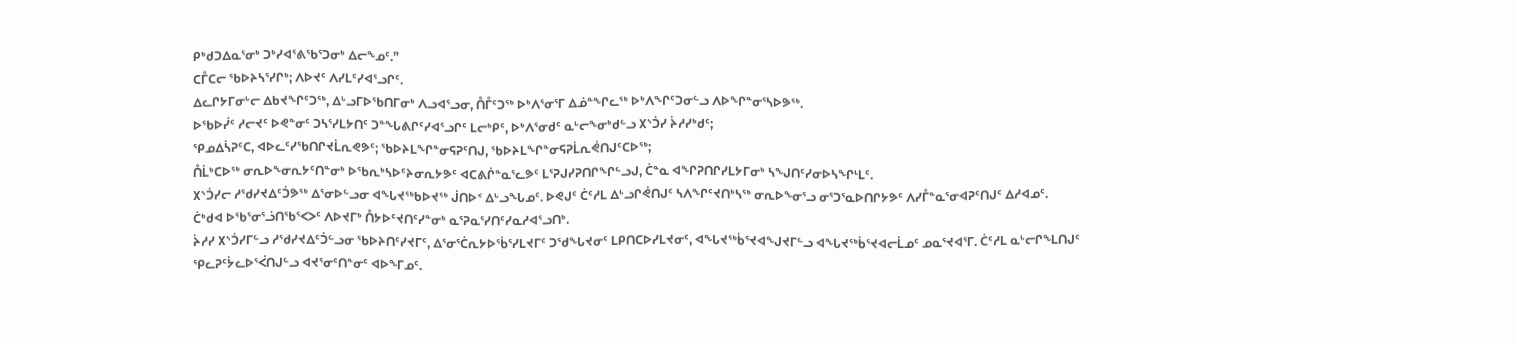ᑭᒃᑯᑐᐃᓇᕐᓂᒃ ᑐᒃᓯᐊᕐᕕᖃᕐᑐᓂᒃ ᐃᓕᖕᓄᑦ.”
ᑕᒤᑕᓕ ᖃᐅᔨᓴᕐᓯᒋᒃ; ᐱᐅᔪᑦ ᐱᓯᒪᑦᓯᐊᕐᓗᒋᑦ.
ᐃᓚᒋᔭᒥᓂᒡᓕ ᐃᑲᔪᖏᑦᑐᖅ, ᐃᒡᓗᒥᐅᖃᑎᒥᓂᒃ ᐱᓗᐊᕐᓗᓂ, ᑍᒤᑦᑐᖅ ᐅᒃᐱᕐᓂᕐᒥ ᐃᓅᓐᖏᓚᖅ ᐅᒃᐱᖏᑦᑐᓂᓪᓗ ᐱᐅᖏᓐᓂᕐᓴᐅᕗᖅ.
ᐅᖃᐅᓰᑦ ᓱᓕᔪᑦ ᐅᕙᓐᓂᑦ ᑐᓴᕐᓯᒪᔭᑎᑦ ᑐᓐᖓᕕᒋᑦᓯᐊᕐᓗᒋᑦ ᒪᓕᒃᑭᑦ, ᐅᒃᐱᕐᓂᑯᑦ ᓇᒡᓕᖕᓂᒃᑯᓪᓗ ᙭ᔅᑑᓯ ᔩᓱᓯᒃᑯᑦ;
ᕿᓄᐃᓵᕈᑦᑕ, ᐊᐅᓚᑦᓯᖃᑎᒋᔪᒫᕆᕙᕗᑦ; ᖃᐅᔨᒪᖏᓐᓂᕋᕈᑦᑎᒍ, ᖃᐅᔨᒪᖏᓐᓂᕋᕈᒫᕆᕚᑎᒍᑦᑕᐅᖅ;
ᑍᒫᒃᑕᐅᖅ ᓂᕆᐅᖕᓂᕆᔭᑦᑎᓐᓂᒃ ᐅᖃᕆᒃᓴᐅᑦᔨᓂᕆᔭᕗᑦ ᐊᑕᕕᒌᓐᓇᕐᓚᕗᑦ ᒪᕐᕈᒍᓯᕈᑎᒋᖏᓪᓗᒍ, ᑖᓐᓇ ᐊᖏᕈᑎᒋᓯᒪᔭᒥᓂᒃ ᓴᖑᑎᑦᓯᓂᐅᓴᖏᒻᒪᑦ.
᙭ᔅᑑᓯᓕ ᓱᖁᓯᔪᐃᑦᑑᕗᖅ ᐃᕐᓂᐅᓪᓗᓂ ᐊᖓᔪᖅᑲᐅᔪᖅ ᒎᑎᐅᑉ ᐃᒡᓗᖓᓄᑦ. ᐅᕙᒍᑦ ᑖᑦᓱᒪ ᐃᒡᓗᒋᕚᑎᒍᑦ ᓴᐱᖏᑦᔪᑎᒃᓴᖅ ᓂᕆᐅᖕᓂᕐᓗ ᓂᕐᑐᕐᓇᐅᑎᒋᔭᕗᑦ ᐱᓯᒤᓐᓇᕐᓂᐊᕈᑦᑎᒍᑦ ᐃᓱᐊᓄᑦ.
ᑖᒃᑯᐊ ᐅᖃᕐᓂᕐᓘᑎᖃᕐᐸᐳᑦ ᐱᐅᔪᒥᒃ ᑍᔭᐅᑦᔪᑎᑦᓯᓐᓂᒃ ᓇᕐᕈᓇᕐᓯᑎᑦᓯᓇᓱᐊᕐᓗᑎᒃ.
ᔩᓱᓯ ᙭ᔅᑑᓯᒥᓪᓗ ᓱᖁᓯᔪᐃᑦᑑᓪᓗᓂ ᖃᐅᔨᑎᑦᓯᔪᒥᑦ, ᐃᕐᓂᕐᑖᕆᔭᐅᖄᕐᓯᒪᔪᒥᑦ ᑐᖁᖓᔪᓂᑦ ᒪᑭᑎᑕᐅᓯᒪᔪᓂᑦ, ᐊᖓᔪᖅᑳᕐᔪᐊᖑᔪᒥᓪᓗ ᐊᖓᔪᖅᑳᕐᔪᐊᓕᒫᓄᑦ ᓄᓇᕐᔪᐊᕐᒥ. ᑖᑦᓱᒪ ᓇᒡᓕᒋᖕᒪᑎᒍᑦ ᕿᓚᕈᑦᔮᓚᐅᕐᐹᑎᒍᓪᓗ ᐊᔪᕐᓂᑦᑎᓐᓂᑦ ᐊᐅᖕᒥᓄᑦ.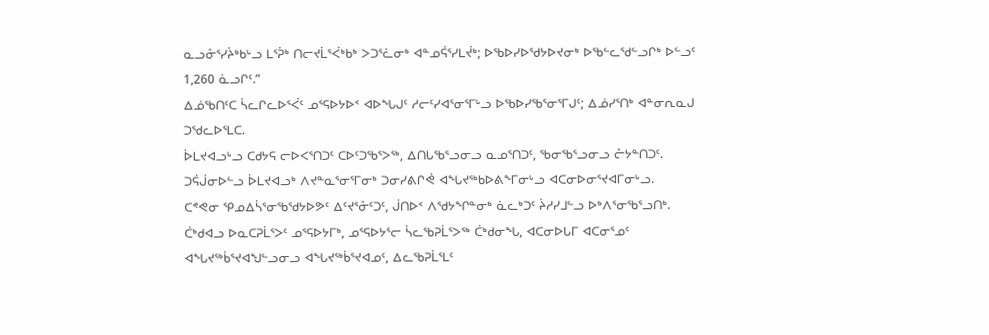ᓇᓗᓁᕐᓯᔩᒃᑲᒡᓗ ᒪᕐᕉᒃ ᑎᓕᔪᒫᕐᐹᒃᑲᒃ ᐳᑐᕐᓛᓂᒃ ᐊᓐᓄᕌᕐᓯᒪᔫᒃ; ᐅᖃᐅᓯᐅᖁᔭᐅᔪᓂᒃ ᐅᖃᓪᓚᖁᓪᓗᒋᒃ ᐅᓪᓗᑦ 1,260 ᓈᓗᒋᑦ.”
ᐃᓅᖃᑎᑦᑕ ᓵᓚᒋᓚᐅᕐᐹᑦ ᓄᕐᕋᐅᔭᐅᑉ ᐊᐅᖓᒍᑦ ᓱᓕᑦᓯᐊᕐᓂᕐᒥᒡᓗ ᐅᖃᐅᓯᖃᕐᓂᕐᒥᒍᑦ; ᐃᓅᓯᕐᑎᒃ ᐊᓐᓂᕆᓇᒍ ᑐᖁᓚᐅᕐᒪᑕ.
ᐆᒪᔪᐊᓗᒡᓗ ᑕᑯᔭᕋ ᓕᐅᐸᕐᑎᑐᑦ ᑕᐅᑦᑐᖃᕐᐳᖅ, ᐃᑎᒐᖃᕐᓗᓂᓗ ᓇᓄᕐᑎᑐᑦ, ᖃᓂᖃᕐᓗᓂᓗ ᓔᔭᓐᑎᑐᑦ. ᑐᕌᒎᓂᐅᓪᓗ ᐆᒪᔪᐊᓗᒃ ᐱᔪᓐᓇᕐᓂᕐᒥᓂᒃ ᑐᓂᓯᕕᒋᕚ ᐊᖓᔪᖅᑲᐅᕕᖕᒥᓂᒡᓗ ᐊᑕᓂᐅᓂᕐᔪᐊᒥᓂᒡᓗ.
ᑕᕝᕙᓂ ᕿᓄᐃᓵᕐᓂᖃᖁᔭᐅᕗᑦ ᐃᑦᔪᕐᓁᑦᑐᑦ, ᒎᑎᐅᑉ ᐱᖁᔭᖏᓐᓂᒃ ᓈᓚᒃᑐᑦ ᔩᓱᓯᒧᓪᓗ ᐅᒃᐱᕐᓂᖃᕐᓗᑎᒃ.
ᑖᒃᑯᐊᓗ ᐅᓇᑕᕈᒫᕐᐳᑦ ᓄᕐᕋᐅᔭᒥᒃ, ᓄᕐᕋᐅᔭᕐᓕ ᓵᓚᖃᕈᒫᕐᐳᖅ ᑖᒃᑯᓂᖓ, ᐊᑕᓂᐅᒐᒥ ᐊᑕᓂᕐᓄᑦ ᐊᖓᔪᖅᑳᕐᔪᐊᖑᓪᓗᓂᓗ ᐊᖓᔪᖅᑳᕐᔪᐊᓄᑦ, ᐃᓚᖃᕈᒫᕐᒪᑦ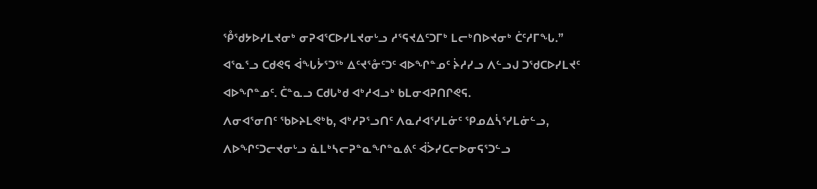ᕾᖁᔭᐅᓯᒪᔪᓂᒃ ᓂᕈᐊᕐᑕᐅᓯᒪᔪᓂᒡᓗ ᓱᕐᕋᔪᐃᑦᑐᒥᒃ ᒪᓕᒃᑎᐅᔪᓂᒃ ᑖᑦᓱᒥᖓ.”
ᐊᕐᓇᕐᓗ ᑕᑯᕙᕋ ᐋᖓᔮᕐᑐᖅ ᐃᑦᔪᕐᓁᑦᑐᑦ ᐊᐅᖏᓐᓄᑦ ᔩᓱᓯᓗ ᐱᓪᓗᒍ ᑐᖁᑕᐅᓯᒪᔪᑦ ᐊᐅᖏᓐᓄᑦ. ᑖᓐᓇᓗ ᑕᑯᒐᒃᑯ ᐊᒃᓱᐊᓗᒃ ᑲᒪᓂᐊᕈᑎᒋᕙᕋ.
ᐱᓂᐊᕐᓂᑎᑦ ᖃᐅᔨᒪᕙᒃᑲ, ᐊᒃᓱᕈᕐᓗᑎᑦ ᐱᓇᓱᐊᕐᓯᒪᓃᑦ ᕿᓄᐃᓵᕐᓯᒪᓃᓪᓗ, ᐱᐅᖏᑦᑐᓕᔪᓂᒡᓗ ᓈᒪᒃᓴᓕᕈᓐᓇᖏᓐᓇᕕᑦ ᐋᐴᓯᑕᓕᐅᓂᕋᕐᑐᓪᓗ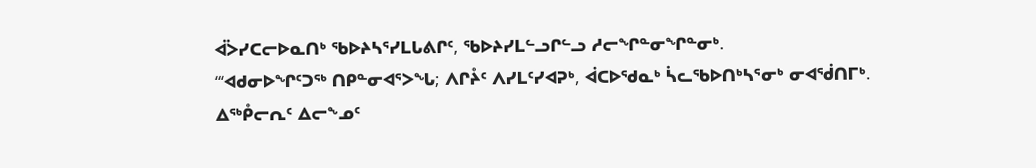ᐋᐴᓯᑕᓕᐅᓇᑎᒃ ᖃᐅᔨᓴᕐᓯᒪᒐᕕᒋᑦ, ᖃᐅᔨᓯᒪᓪᓗᒋᓪᓗ ᓱᓕᖏᓐᓂᖏᓐᓂᒃ.
“‘ᐊᑯᓂᐅᖏᑦᑐᖅ ᑎᑭᓐᓂᐊᕐᐳᖓ; ᐱᒋᔧᑦ ᐱᓯᒪᑦᓯᐊᕈᒃ, ᐋᑕᐅᖁᓇᒃ ᓵᓚᖃᐅᑎᒃᓴᕐᓂᒃ ᓂᐊᖂᑎᒥᒃ.
ᐃᖅᑬᓕᕆᑦ ᐃᓕᖕᓄᑦ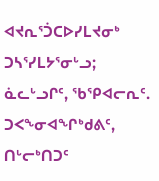ᐊᔪᕆᕐᑑᑕᐅᓯᒪᔪᓂᒃ ᑐᓴᕐᓯᒪᔭᕐᓂᒡᓗ; ᓈᓚᒡᓗᒋᑦ, ᖃᕿᐊᓕᕆᑦ. ᑐᐸᖕᓂᐊᖏᒃᑯᕕᑦ, ᑎᒡᓕᒃᑎᑐᑦ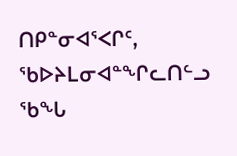ᑎᑭᓐᓂᐊᕐᐸᒋᑦ, ᖃᐅᔨᒪᓂᐊᓐᖏᓚᑎᓪᓗ ᖃᖓ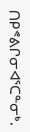ᑎᑭᕝᕕᒋᓂᐊᕐᑕᓐᓂᒃ.